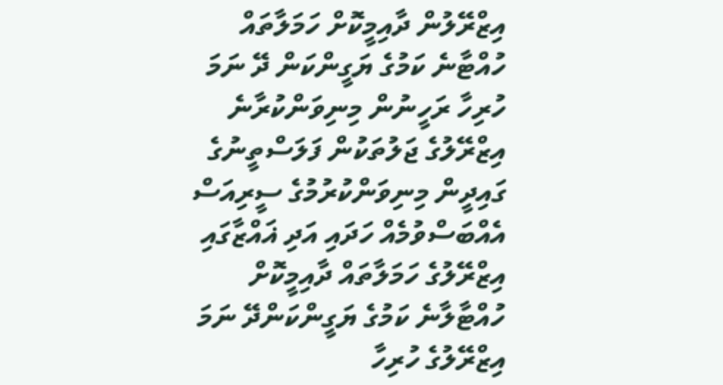އިޒްރޭލުން ދާއިމީކޮށް ހަމަލާތައް ހުއްޓާނެ ކަމުގެ ޔަގީންކަން ދޭ ނަމަ ހުރިހާ ރަހީނުން މިނިވަންކުރާނެ
އިޒްރޭލުގެ ޖަލުތަކުން ފަލަސްތީނުގެ ގައިދީން މިނިވަންކުރުމުގެ ސީރިއަސް އެއްބަސްވުމެއް ހަދައި އަދި ޣައްޒާގައި އިޒްރޭލުގެ ހަމަލާތައް ދާއިމީކޮށް ހުއްޓާލާނެ ކަމުގެ ޔަގީންކަންދޭ ނަމަ އިޒްރޭލުގެ ހުރިހާ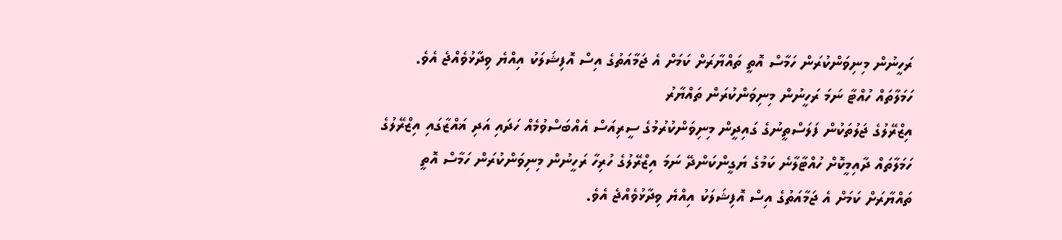ރަހީނުން މިނިވަންކުރަން ހަމާސް އޮތީ ތައްޔާރަށް ކަމަށް އެ ޖަމާއަތުގެ އިސް އޮފިޝަލަކު އިއްޔެ ވިދާޅުވެއްޖެ އެވެ.
ހަމަލާތައް ހުއްޓާ ނަމަ ރަހީނުން މިނިވަންކުރަން ތައްޔާރު
އިޒްރޭލުގެ ޖަލުތަކުން ފަލަސްތީނުގެ ގައިދީން މިނިވަންކުރުމުގެ ސީރިއަސް އެއްބަސްވުމެއް ހަދައި އަދި ޣައްޒާގައި އިޒްރޭލުގެ ހަމަލާތައް ދާއިމީކޮށް ހުއްޓާލާނެ ކަމުގެ ޔަގީންކަންދޭ ނަމަ އިޒްރޭލުގެ ހުރިހާ ރަހީނުން މިނިވަންކުރަން ހަމާސް އޮތީ ތައްޔާރަށް ކަމަށް އެ ޖަމާއަތުގެ އިސް އޮފިޝަލަކު އިއްޔެ ވިދާޅުވެއްޖެ އެވެ.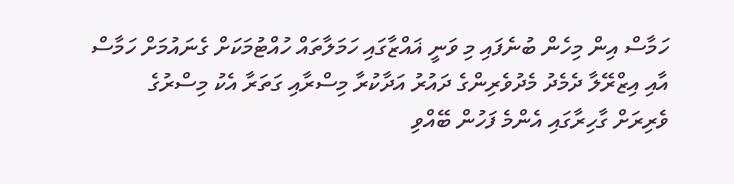ހަމާސް އިން މިހެން ބުނެފައި މި ވަނީ ޣައްޒާގައި ހަމަލާތައް ހުއްޓުމަކަށް ގެނައުމަށް ހަމާސް އާއި އިޒްރޭލާ ދެމެދު މެދުވެރިންގެ ދައުރު އަދާކުރާ މިސްރާއި ގަތަރާ އެކު މިސްރުގެ ވެރިރަށް ގާހިރާގައި އެންމެ ފަހުން ބޭއްވި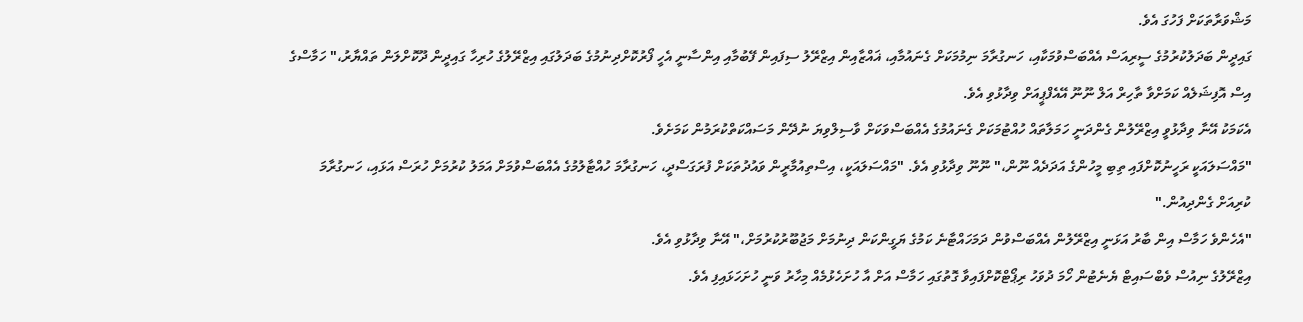މަޝްވަރާތަކަށް ފަހުގަ އެވެ.
ގައިދީން ބަދަލުކުރުމުގެ ސީރިއަސް އެއްބަސްވުމަކާއި، ހަނގުރާމަ ނިމުމަކަށް ގެނައުމާއި، ޣައްޒާއިން އިޒްރޭލު ސިފައިން ފޭބުމާއި އިންސާނީ އެހީ ފޯރުކޮށްދިނުމުގެ ބަދަލުގައި އިޒްރޭލުގެ ހުރިހާ ގައިދީން ދޫކޮށްލަން ތައްޔާރު،" ހަމާސްގެ އިސް އޮފިޝަލެއް ކަމަށްވާ ތާހިރް އަލް ނޫނޫ އޭއެފްޕީއަށް ވިދާޅުވި އެވެ.
އެކަމަކު އޭނާ ވިދާޅުވީ އިޒްރޭލުން ގެންދަނީ ހަމަލާތައް ހުއްޓުމަކަށް ގެނައުމުގެ އެއްބަސްވަކަށް ވާސިލްވިޔަ ނުދޭން މަސައްކަތްކުރަމުން ކަމަށެވެ.
"މައްސަލައަކީ ރަހީނުކޮށްފައި ތިބި މީހުންގެ އަދަދެއް ނޫން،" ނޫނޫ ވިދާޅުވި އެވެ. "މައްސަލައަކީ، އިސްތިއުމާރީން ވައުދުތަކަށް ފުރަގަސްދީ، ހަނގުރާމަ ހުއްޓާލުމުގެ އެއްބަސްވުމަށް އަމަލު ކުރުމަށް ހުރަސް އަޅައި، ހަނގުރާމަ ކުރިއަށް ގެންދިއުން."
"އެހެންވެ ހަމާސް އިން ބާރު އަޅަނީ އިޒްރޭލުން އެއްބަސްވުން ދަމަހައްޓާނެ ކަމުގެ ޔަގީންކަން ދިނުމަށް މަޖުބޫރުކުރުމަށް،" އޭނާ ވިދާޅުވި އެވެ.
އިޒްރޭލުގެ ނިއުސް ވެބްސައިޓް ޔެނެޓުން ހޯމަ ދުވަހު ރިޕޯޓްކޮށްފައިވާ ގޮތުގައި ހަމާސް އަށް އާ ހުށަހެޅުމެއް މިހާރު ވަނީ ހުށަހަޅައިފި އެވެ.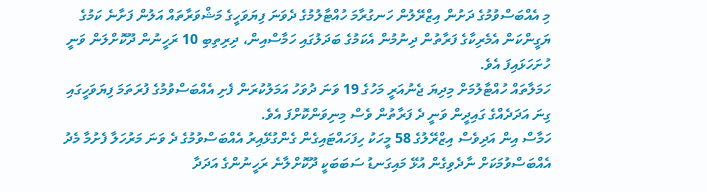މި އެއްބަސްވުމުގެ ދަށުން އިޒްރޭލުން ހަނގުރާމަ ހުއްޓާލުމުގެ ދެވަނަ ފިޔަވަހީގެ މަޝްވަރާތައް އަލުން ފަށާނެ ކަމުގެ ޔަގީންކަން އެމެރިކާގެ ފަރާތުން ދިނުމުން އެކަމުގެ ބަދަލުގައި ހަމާސްއިން، ދިރިތިބި 10 ރަހީނުން ދޫކޮށްލަން ވަނީ ހުށަހަޅައިފަ އެވެ.
ހަމަލާތައް ހުއްޓާލުމަށް މިދިޔަ ޖެނުއަރީ މަހުގެ 19 ވަނަ ދުވަހު އަމަލުކުރަން ފެށި އެއްބަސްވުމުގެ ފުރަތަމަ ފިޔަވަހީގައި ގިނަ އަދަދެއްގެ ގައިދީން ވަނީ ދެ ފަރާތުން ވެސް މިނިވަންކޮށްފަ އެވެ.
ހަމާސް އިން އަދިވެސް އިޒްރޭލުގެ 58 މީހަކު ހިފަހައްޓައިގެން ގެންގުޅޭއިރު އެއްބަސްވުމުގެ ދެ ވަނަ މަރުހަލާ ފެށުމާ މެދު އެއްބަސްވުމަކަށް ނާދެވިގެން އުޅޭ މައިގަނޑު ސަބަބަކީ ދޫކޮށްލާނެ ރަހީނުންގެ އަދަދާ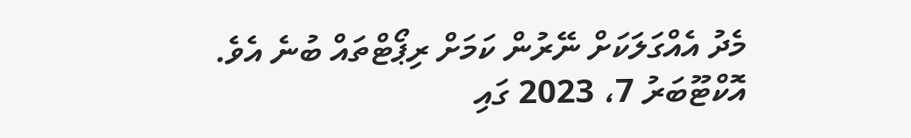މެދު އެއްގަލަކަށް ނޭރުން ކަމަށް ރިޕޯޓްތައް ބުނެ އެވެ.
އޮކްޓޫބަރު 7، 2023 ގައި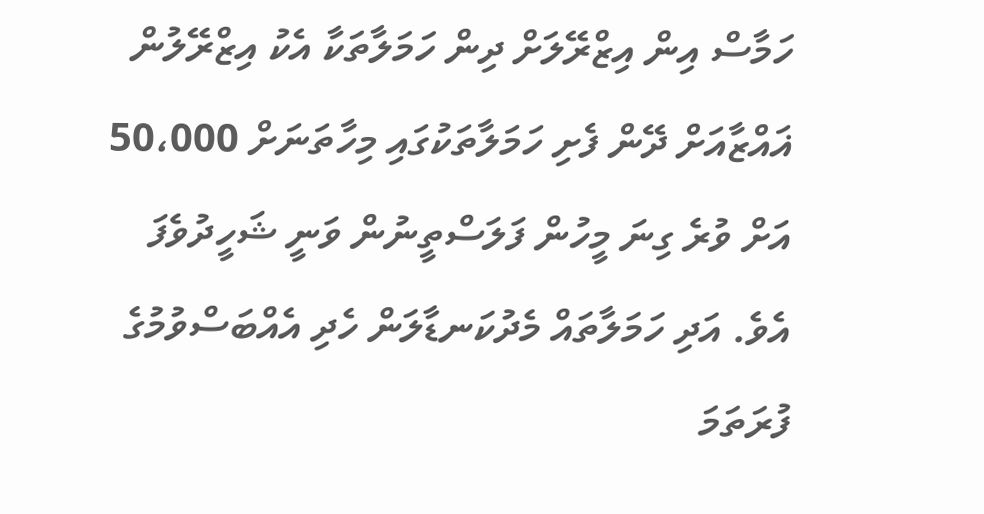ހަމާސް އިން އިޒްރޭލަށް ދިން ހަމަލާތަކާ އެކު އިޒްރޭލުން ޣައްޒާއަށް ދޭން ފެށި ހަމަލާތަކުގައި މިހާތަނަށް 50،000 އަށް ވުރެ ގިނަ މީހުން ފަލަސްތީނުން ވަނީ ޝަހީދުވެފަ އެވެ. އަދި ހަމަލާތައް މެދުކަނޑާލަން ހެދި އެއްބަސްވުމުގެ ފުރަތަމަ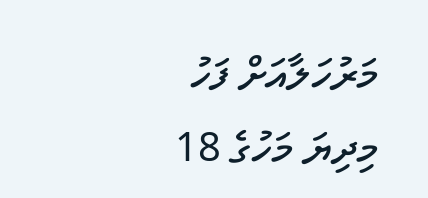މަރުހަލާއަށް ފަހު މިދިޔަ މަހުގެ 18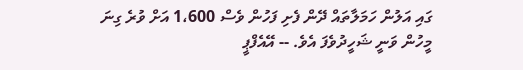ގައި އަލުން ހަމަލާތައް ދޭން ފެށި ފަހުން ވެސް 1،600 އަށް ވުރެ ގިނަ މީހުން ވަނީ ޝަހީދުވެފަ އެވެ. -- އޭއެފްޕީ